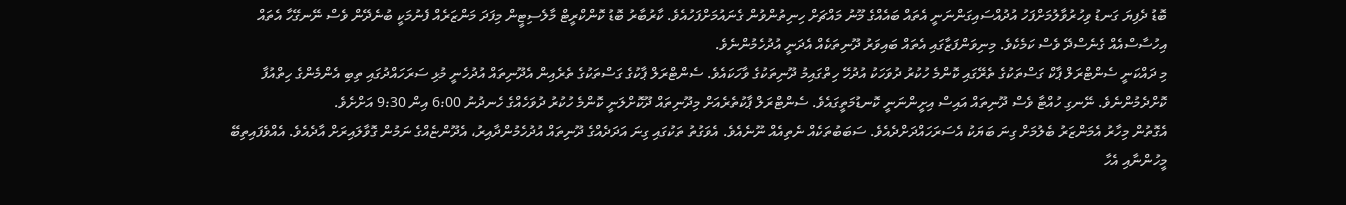ބޮޑު ދެފިޔަ ގަނޑު ވިހުރުވާލުމަށްފަހު އުދުއްސައިގަންނަނީ އެތައް ބައެއްގެ މޫނު މައްޗަށް ހިނިތުންވުން ގެނައުމަށްފަހުއެވެ. ކާރުބާރު ބޮޑު ކޮންކްރީޓް މާލެސިޓީން މިފަދަ މަންޒަރެއް ފެނުމަކީ ބުނެދޭން ވެސް ނޭނގޭހާ އެތައް އިހުސާސްއެއް ގެނެސްދޭ ވެސް ކަމެކެވެ. މިނިވަންފަޒާގައި އެތައް ބައިވަރު ދޫނިތަކެއް އެދަނީ އުދުހެމުންނެވެ.
މި ދައްކަނީ ސެންޓްރަލް ޕާކް ގަސްތަކުގެ ތެރޭގައި ކޮންމެ ހުކުރު ދުވަހަކު އުދުހޭ ހިތްގައިމު ދޫނިތަކުގެ ވާހަކައެވެ. ސެންޓްރަލް ޕާކުގެ ގަސްތަކުގެ ތެރެއިން އެދޫނިތައް އުދުހެނީ މުޅި ސަރަހައްދުގައި ތިބި އެންމެންގެ ހިތްއުފާ ކޮށްދެމުންނެވެ. ނޭނގި ހުއްޓާ ވެސް ދޫނިތައް އައިސް އިށީންނަނީ ކޮނޑުމަތީގައެވެ. ސެންޓްރަލް ޕާކުތެރެއަށް މިދޫނިތައް ދޫކޮށްލަނީ ކޮންމެ ހުކުރު ދުވަހެއްގެ ހެނދުނު 6:00 އިން 9:30 އަށްށެވެ.
އެގޮތުން މިހާރު އެމަންޒަރު ބެލުމަށް ގިނަ ބަޔަކު އެސަރަހައްދަށްދެއެވެ. ސަބަބުތަކެއް ނެތިއެއް ނޫނެއެވެ. އެވަގުތު ތަކުގައި ގިނަ އަދަދެއްގެ ދޫނިތައް އުދުހެމުންދާއިރު، އެދޫންޏެއްގެ ނަމުން ގޮވާލައިރަށް އާދެއެވެ. އެއްވެފައިތިބޭ މީހުންނާއި އެހާ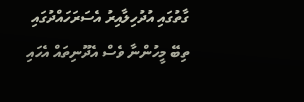ގާތުގައި އުދުހިލާއިރު އެސަރަހައްދުގައި ތިބޭ މީހުންނާ ވެސް އެދޫނިތައް އެހައި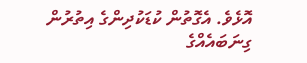އޮޅެވެ. އެގޮތުން ކުޑަކުދިންގެ އިތުރުން ގިނަބައެއްގެ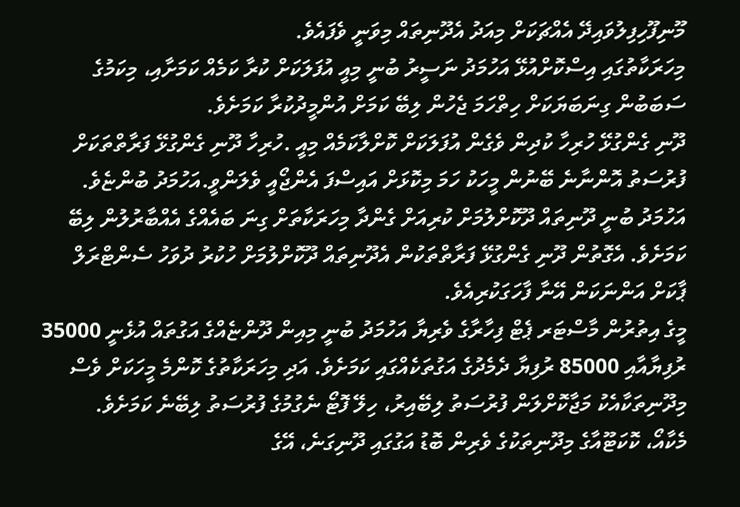މޫނިފޫހިފިލުވައިދޭ އެއްޗަކަށް މިއަދު އެދޫނިތައް މިވަނީ ވެފައެވެ.
މިހަރަކާތުގައި އިސްކޮށްއުޅޭ އަހުމަދު ނަސީރު ބުނީ މިއީ އުފަލަކަށް ކުރާ ކަމެއް ކަމަށާއި، މިކަމުގެ ސަބަބުން ގިނަބަޔަކަށް ހިތްހަމަ ޖެހުން ލިބޭ ކަމަށް އުންމީދުކުރާ ކަމަށެވެ.
ދޫނި ގެންގުޅޭ ހުރިހާ ކުދިން ވެގެން އުފަލަކަށް ކޮށްލާކަމެއް މިއީ .ހުރިހާ ދޫނި ގެންގުޅޭ ފަރާތްތަކަށް ފުރުސަތު އޮންނާނެ ބޭނުން މީހަކު ހަމަ މިކޮޅަށް އައިސްފަ އެންޖޯއީ ވެލަންވީ.އަހުމަދު ބުންޏެވެ.
އަހުމަދު ބުނީ ދޫނިތައް ދޫކޮށްލުމަށް ކުރިއަށް ގެންދާ މިހަރަކާތަށް ގިނަ ބައެއްގެ އެއްބާރުލުން ލިބޭ ކަމަށެވެ. އެގޮތުން ދޫނި ގެންގުޅޭ ފަރާތްތަކުން އެދޫނިތައް ދޫކޮށްލުމަށް ހުކުރު ދުވަހު ސެންޓްރަލް ޕާކަށް އަންނަކަން އޭނާ ފާހަގަކުރިއެވެ.
މީގެ އިތުރުން މާސްޓަރ ޕެޓް ފިހާރާގެ ވެރިޔާ އަހުމަދު ބުނީ މިއިން ދޫންޏެއްގެ އަގުތައް އުޅެނީ 35000 ރުފިޔާއާއި 85000 ރުފިޔާ ދެމެދުގެ އަގުތަކެއްގައި ކަމަށެވެ. އަދި މިހަރަކާތުގެ ކޮންމެ މީހަކަށް ވެސް މިދޫނިތަކާއެކު މަޖާކޮށްލަން ފުރުސަތު ލިބޭއިރު، ހިލޭ ފޮޓޯ ނެގުމުގެ ފުރުސަތު ލިބޭނެ ކަމަށެވެ.
މެކާއޯ، ކޮކަޓޫއާގެ މިދޫނިތަކުގެ ވެރިން ބޮޑު އަގުގައި ދޫނިގަނެ، އޭގެ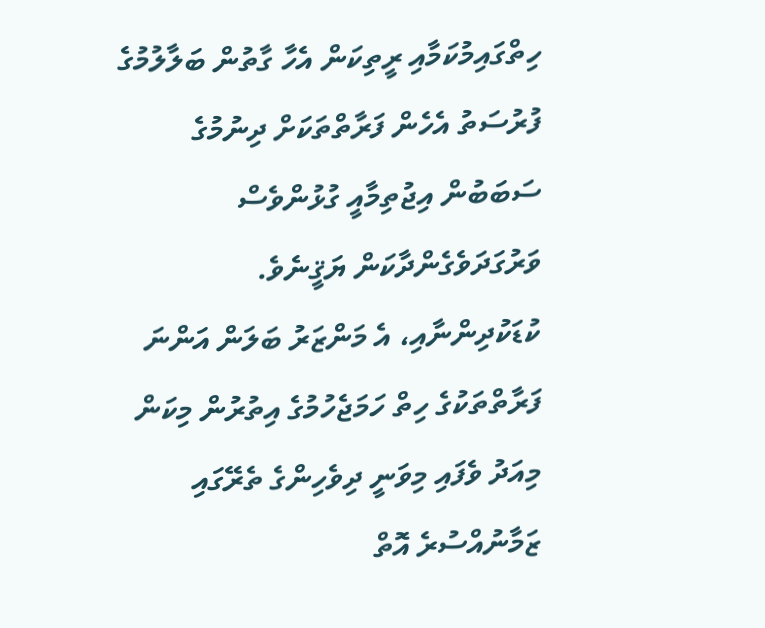ހިތްގައިމުކަމާއި ރީތިކަން އެހާ ގާތުން ބަލާލުމުގެ ފުރުސަތު އެހެން ފަރާތްތަކަށް ދިނުމުގެ ސަބަބުން އިޖުތިމާއީ ގުޅުންވެސް ވަރުގަދަވެގެންދާކަން ޔަޤީނެވެ. ކުޑަކުދިންނާއި، އެ މަންޒަރު ބަލަން އަންނަ ފަރާތްތަކުގެ ހިތް ހަމަޖެހުމުގެ އިތުރުން މިކަން މިއަދު ވެފައި މިވަނީ ދިވެހިންގެ ތެރޭގައި ޒަމާނުއްސުރެ އޮތް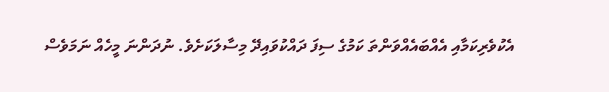އެކުވެރިކަމާއި އެއްބައެއްވަންތަ ކަމުގެ ސިފަ ދައްކުވައިދޭ މިސާލަކަށެވެ. ނުދަންނަ މީހެއް ނަމަވެސް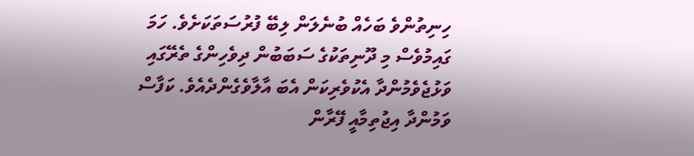ހިނިތުންވެ ބަހެއް ބުނެލަން ލިބޭ ފުރުސަތަކަށެވެ. ހަމަ ގައިމުވެސް މި ދޫނިތަކުގެ ސަބަބުން ދިވެހިންގެ ތެރޭގައި ވަޅުޖެވެމުންދާ އެކުވެރިކަން އެބަ އާލާވެގެންދެއެވެ. ކަފާސް ވަމުންދާ އިޖުތިމާއީ ފޭރާން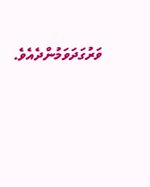ވަރުގަދަވަމުންދެއެވެ.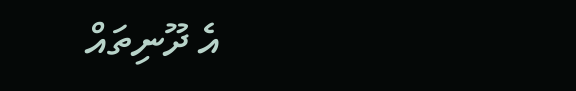އެ ދޫނިތައް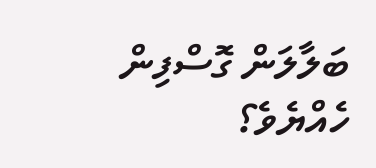ބަލާލަން ގޮސްފިން ހެއްޔެވެ؟